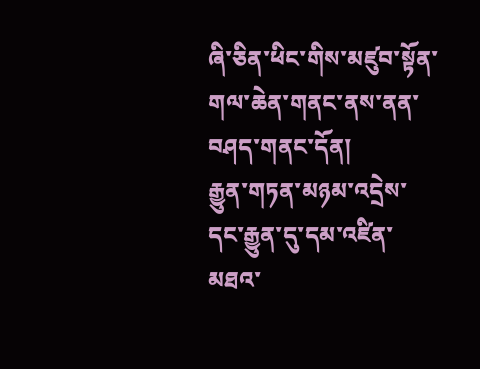ཞི་ཅིན་ཕིང་གིས་མཛུབ་སྟོན་གལ་ཆེན་གནང་ནས་ནན་བཤད་གནང་དོན།
རྒྱུན་གཏན་མཉམ་འདྲེས་དང་རྒྱུན་དུ་དམ་འཛིན་མཐའ་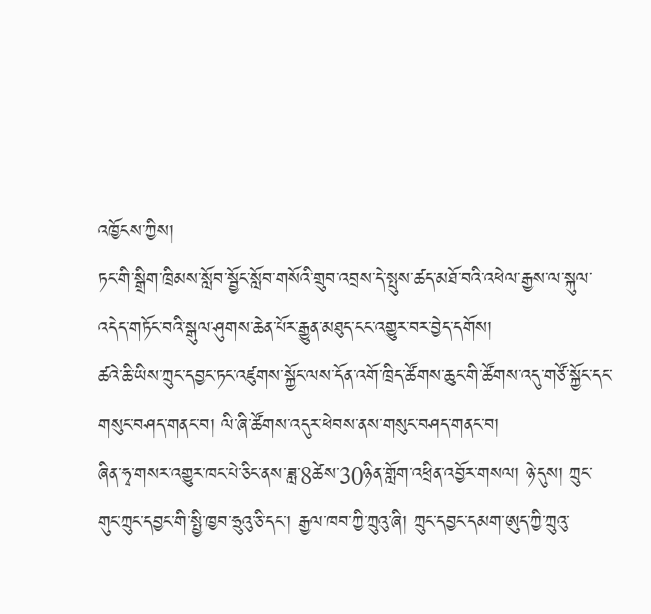འཁྱོངས་ཀྱིས།
ཏང་གི་སྒྲིག་ཁྲིམས་སློབ་སྦྱོང་སློབ་གསོའི་གྲུབ་འབྲས་དེ་སྤུས་ཚད་མཐོ་བའི་འཕེལ་རྒྱས་ལ་སྐུལ་འདེད་གཏོང་བའི་སྒུལ་ཤུགས་ཆེན་པོར་རྒྱུན་མཐུད་ངང་འགྱུར་བར་བྱེད་དགོས།
ཚའེ་ཆི་ཡིས་ཀྲུང་དབྱང་ཏང་འཛུགས་སྐྱོང་ལས་དོན་འགོ་ཁྲིད་ཚོགས་ཆུང་གི་ཚོགས་འདུ་གཙོ་སྐྱོང་དང་གསུང་བཤད་གནང་བ། ལི་ཞི་ཚོགས་འདུར་ཕེབས་ནས་གསུང་བཤད་གནང་བ།
ཞིན་ཧྭ་གསར་འགྱུར་ཁང་པེ་ཅིང་ནས་ཟླ་8ཚེས་30ཉིན་གློག་འཕྲིན་འབྱོར་གསལ། ཉེ་དུས། ཀྲུང་གུང་ཀྲུང་དབྱང་གི་སྤྱི་ཁྱབ་ཧྲུའུ་ཅི་དང་། རྒྱལ་ཁབ་ཀྱི་ཀྲུའུ་ཞི། ཀྲུང་དབྱང་དམག་ཨུད་ཀྱི་ཀྲུའུ་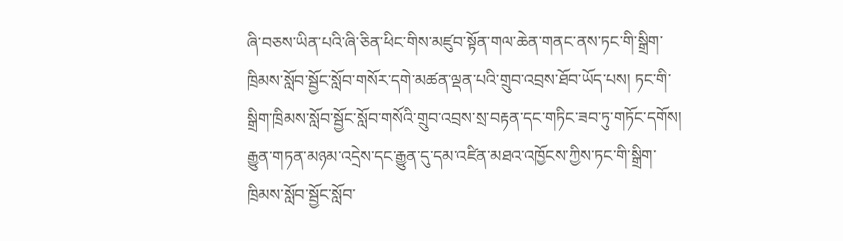ཞི་བཅས་ཡིན་པའི་ཞི་ཅིན་ཕིང་གིས་མཛུབ་སྟོན་གལ་ཆེན་གནང་ནས་ཏང་གི་སྒྲིག་ཁྲིམས་སློབ་སྦྱོང་སློབ་གསོར་དགེ་མཚན་ལྡན་པའི་གྲུབ་འབྲས་ཐོབ་ཡོད་པས། ཏང་གི་སྒྲིག་ཁྲིམས་སློབ་སྦྱོང་སློབ་གསོའི་གྲུབ་འབྲས་སྲ་བརྟན་དང་གཏིང་ཟབ་ཏུ་གཏོང་དགོས། རྒྱུན་གཏན་མཉམ་འདྲེས་དང་རྒྱུན་དུ་དམ་འཛིན་མཐའ་འཁྱོངས་ཀྱིས་ཏང་གི་སྒྲིག་ཁྲིམས་སློབ་སྦྱོང་སློབ་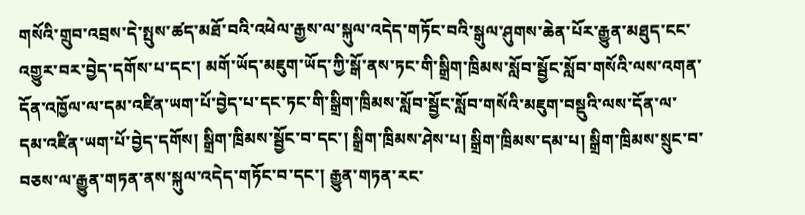གསོའི་གྲུབ་འབྲས་དེ་སྤུས་ཚད་མཐོ་བའི་འཕེལ་རྒྱས་ལ་སྐུལ་འདེད་གཏོང་བའི་སྒུལ་ཤུགས་ཆེན་པོར་རྒྱུན་མཐུད་ངང་འགྱུར་བར་བྱེད་དགོས་པ་དང་། མགོ་ཡོད་མཇུག་ཡོད་ཀྱི་སྒོ་ནས་ཏང་གི་སྒྲིག་ཁྲིམས་སློབ་སྦྱོང་སློབ་གསོའི་ལས་འགན་དོན་འཁྱོལ་ལ་དམ་འཛིན་ཡག་པོ་བྱེད་པ་དང་ཏང་གི་སྒྲིག་ཁྲིམས་སློབ་སྦྱོང་སློབ་གསོའི་མཇུག་བསྡུའི་ལས་དོན་ལ་དམ་འཛིན་ཡག་པོ་བྱེད་དགོས། སྒྲིག་ཁྲིམས་སྦྱོང་བ་དང་། སྒྲིག་ཁྲིམས་ཤེས་པ། སྒྲིག་ཁྲིམས་དམ་པ། སྒྲིག་ཁྲིམས་སྲུང་བ་བཅས་ལ་རྒྱུན་གཏན་ནས་སྐུལ་འདེད་གཏོང་བ་དང་། རྒྱུན་གཏན་རང་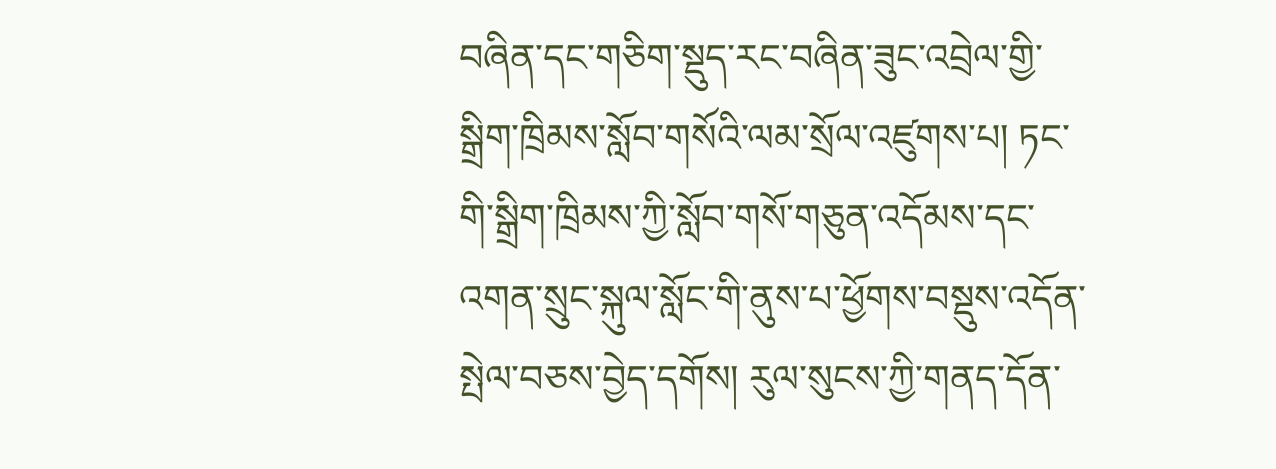བཞིན་དང་གཅིག་སྡུད་རང་བཞིན་ཟུང་འབྲེལ་གྱི་སྒྲིག་ཁྲིམས་སློབ་གསོའི་ལམ་སྲོལ་འཛུགས་པ། ཏང་གི་སྒྲིག་ཁྲིམས་ཀྱི་སློབ་གསོ་གཅུན་འདོམས་དང་འགན་སྲུང་སྐུལ་སློང་གི་ནུས་པ་ཕྱོགས་བསྡུས་འདོན་སྤེལ་བཅས་བྱེད་དགོས། རུལ་སུངས་ཀྱི་གནད་དོན་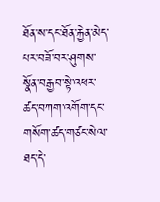ཐོན་ས་དང་ཐོན་རྐྱེན་མེད་པར་བཟོ་བར་ཤུགས་སྣོན་བརྒྱབ་སྟེ་འཕར་ཚད་བཀག་འགོག་དང་གསོག་ཚད་གཙང་སེལ་ཐད་དེ་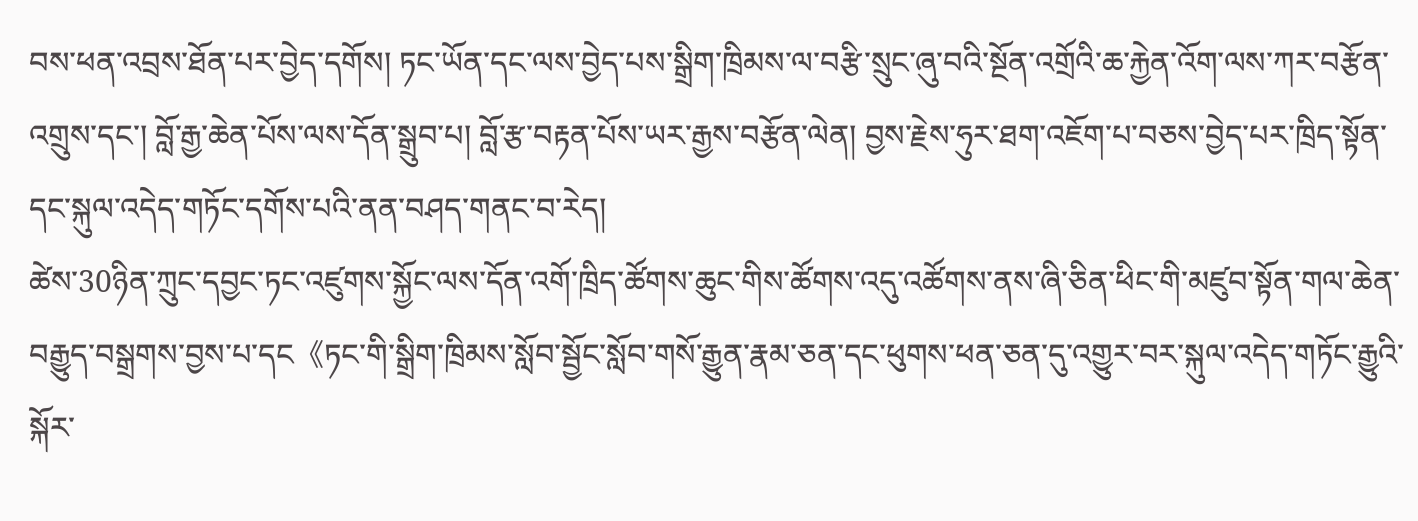བས་ཕན་འབྲས་ཐོན་པར་བྱེད་དགོས། ཏང་ཡོན་དང་ལས་བྱེད་པས་སྒྲིག་ཁྲིམས་ལ་བརྩི་སྲུང་ཞུ་བའི་སྔོན་འགྲོའི་ཆ་རྐྱེན་འོག་ལས་ཀར་བརྩོན་འགྲུས་དང་། བློ་རྒྱ་ཆེན་པོས་ལས་དོན་སྒྲུབ་པ། བློ་རྩ་བརྟན་པོས་ཡར་རྒྱས་བརྩོན་ལེན། བྱས་རྗེས་ཧུར་ཐག་འཇོག་པ་བཅས་བྱེད་པར་ཁྲིད་སྟོན་དང་སྐུལ་འདེད་གཏོང་དགོས་པའི་ནན་བཤད་གནང་བ་རེད།
ཚེས་30ཉིན་ཀྲུང་དབྱང་ཏང་འཛུགས་སྐྱོང་ལས་དོན་འགོ་ཁྲིད་ཚོགས་ཆུང་གིས་ཚོགས་འདུ་འཚོགས་ནས་ཞི་ཅིན་ཕིང་གི་མཛུབ་སྟོན་གལ་ཆེན་བརྒྱུད་བསྒྲགས་བྱས་པ་དང《ཏང་གི་སྒྲིག་ཁྲིམས་སློབ་སྦྱོང་སློབ་གསོ་རྒྱུན་རྣམ་ཅན་དང་ཕུགས་ཕན་ཅན་དུ་འགྱུར་བར་སྐུལ་འདེད་གཏོང་རྒྱུའི་སྐོར་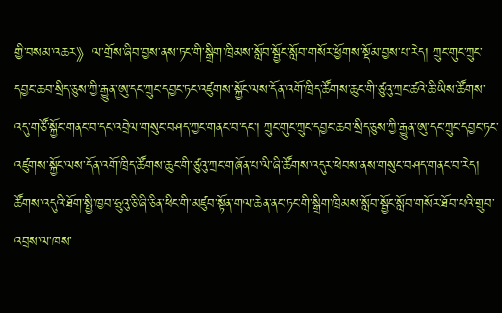གྱི་བསམ་འཆར》ལ་གྲོས་ཞིབ་བྱས་ནས་ཏང་གི་སྒྲིག་ཁྲིམས་སློབ་སྦྱོང་སློབ་གསོར་ཕྱོགས་སྡོམ་བྱས་པ་རེད། ཀྲུང་གུང་ཀྲུང་དབྱང་ཆབ་སྲིད་ཅུས་ཀྱི་རྒྱུན་ཨུ་དང་ཀྲུང་དབྱང་ཏང་འཛུགས་སྐྱོང་ལས་དོན་འགོ་ཁྲིད་ཚོགས་ཆུང་གི་ཙུའུ་ཀྲང་ཚའེ་ཆི་ཡིས་ཚོགས་འདུ་གཙོ་སྐྱོང་གནང་བ་དང་འབྲེལ་གསུང་བཤད་ཀྱང་གནང་བ་དང་། ཀྲུང་གུང་ཀྲུང་དབྱང་ཆབ་སྲིད་ཅུས་ཀྱི་རྒྱུན་ཨུ་དང་ཀྲུང་དབྱང་ཏང་འཛུགས་སྐྱོང་ལས་དོན་འགོ་ཁྲིད་ཚོགས་ཆུང་གི་ཙུའུ་ཀྲང་གཞོན་པ་ལི་ཞི་ཚོགས་འདུར་ཕེབས་ནས་གསུང་བཤད་གནང་བ་རེད།
ཚོགས་འདུའི་ཐོག་སྤྱི་ཁྱབ་ཧྲུའུ་ཅི་ཞི་ཅིན་ཕིང་གི་མཛུབ་སྟོན་གལ་ཆེན་ནང་ཏང་གི་སྒྲིག་ཁྲིམས་སློབ་སྦྱོང་སློབ་གསོར་ཐོབ་པའི་གྲུབ་འབྲས་ལ་ཁས་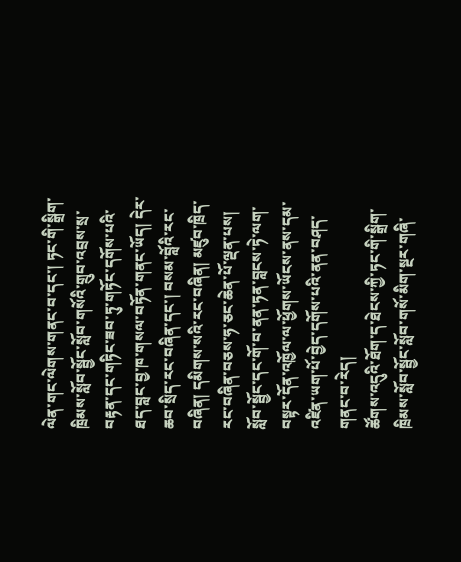ལེན་གང་ལེགས་གནང་བ་དང་། ཏང་གི་སྒྲིག་ཁྲིམས་སློབ་སྦྱོང་སློབ་གསོའི་གྲུབ་འབྲས་སྲ་བརྟན་དང་གཏིང་ཟབ་ཏུ་གཏོང་དགོས་པའི་ཐད་བླང་བྱ་ཁ་གསལ་བཏོན་གནང་ཡོད། དེར་ཆབ་སྲིད་རང་བཞིན་དང་། བསམ་བློའི་རང་བཞིན། དམིགས་སའི་རང་བཞིན། མཛུབ་ཁྲིད་རང་བཞིན་བཅས་ཧ་ཅང་ཆེན་པོ་ལྡན་པས། སློབ་སྦྱོང་དང་གོ་བ་ནན་ཏན་བླངས་ཏེ་ལག་བསྟར་དོན་འཁྱོལ་ལ་ཕྱོགས་ཡོངས་ནས་དམ་འཛིན་ཡག་པོ་བྱེད་དགོས་པའི་ནན་བཤད་གནང་བ་རེད།
ཚོགས་འདུའི་ཐོག་ད་ཐེངས་ཀྱི་ཏང་གི་སྒྲིག་ཁྲིམས་སློབ་སྦྱོང་སློབ་གསོ་མིག་སྔར་གཞི་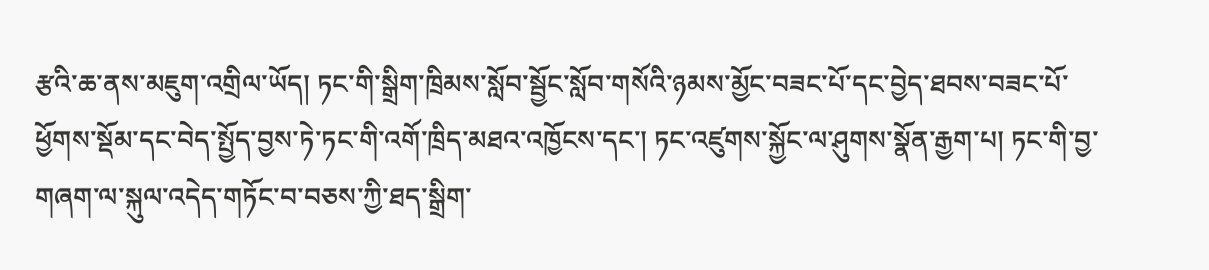རྩའི་ཆ་ནས་མཇུག་འགྲིལ་ཡོད། ཏང་གི་སྒྲིག་ཁྲིམས་སློབ་སྦྱོང་སློབ་གསོའི་ཉམས་མྱོང་བཟང་པོ་དང་བྱེད་ཐབས་བཟང་པོ་ཕྱོགས་སྡོམ་དང་བེད་སྤྱོད་བྱས་ཏེ་ཏང་གི་འགོ་ཁྲིད་མཐའ་འཁྱོངས་དང་། ཏང་འཛུགས་སྐྱོང་ལ་ཤུགས་སྣོན་རྒྱག་པ། ཏང་གི་བྱ་གཞག་ལ་སྐུལ་འདེད་གཏོང་བ་བཅས་ཀྱི་ཐད་སྒྲིག་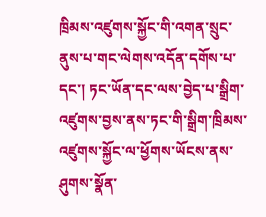ཁྲིམས་འཛུགས་སྐྱོང་གི་འགན་སྲུང་ནུས་པ་གང་ལེགས་འདོན་དགོས་པ་དང་། ཏང་ཡོན་དང་ལས་བྱེད་པ་སྒྲིག་འཛུགས་བྱས་ནས་ཏང་གི་སྒྲིག་ཁྲིམས་འཛུགས་སྐྱོང་ལ་ཕྱོགས་ཡོངས་ནས་ཤུགས་སྣོན་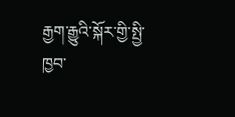རྒྱག་རྒྱུའི་སྐོར་གྱི་སྤྱི་ཁྱབ་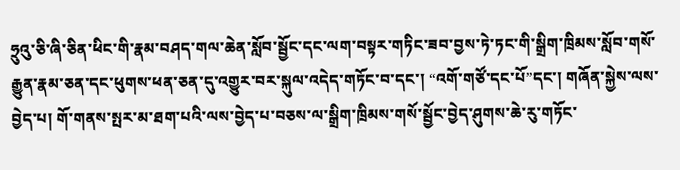ཧྲུའུ་ཅི་ཞི་ཅིན་ཕིང་གི་རྣམ་བཤད་གལ་ཆེན་སློབ་སྦྱོང་དང་ལག་བསྟར་གཏིང་ཟབ་བྱས་ཏེ་ཏང་གི་སྒྲིག་ཁྲིམས་སློབ་གསོ་རྒྱུན་རྣམ་ཅན་དང་ཕུགས་ཕན་ཅན་དུ་འགྱུར་བར་སྐུལ་འདེད་གཏོང་བ་དང་། “འགོ་གཙོ་དང་པོ”དང་། གཞོན་སྐྱེས་ལས་བྱེད་པ། གོ་གནས་སྤར་མ་ཐག་པའི་ལས་བྱེད་པ་བཅས་ལ་སྒྲིག་ཁྲིམས་གསོ་སྦྱོང་བྱེད་ཤུགས་ཆེ་རུ་གཏོང་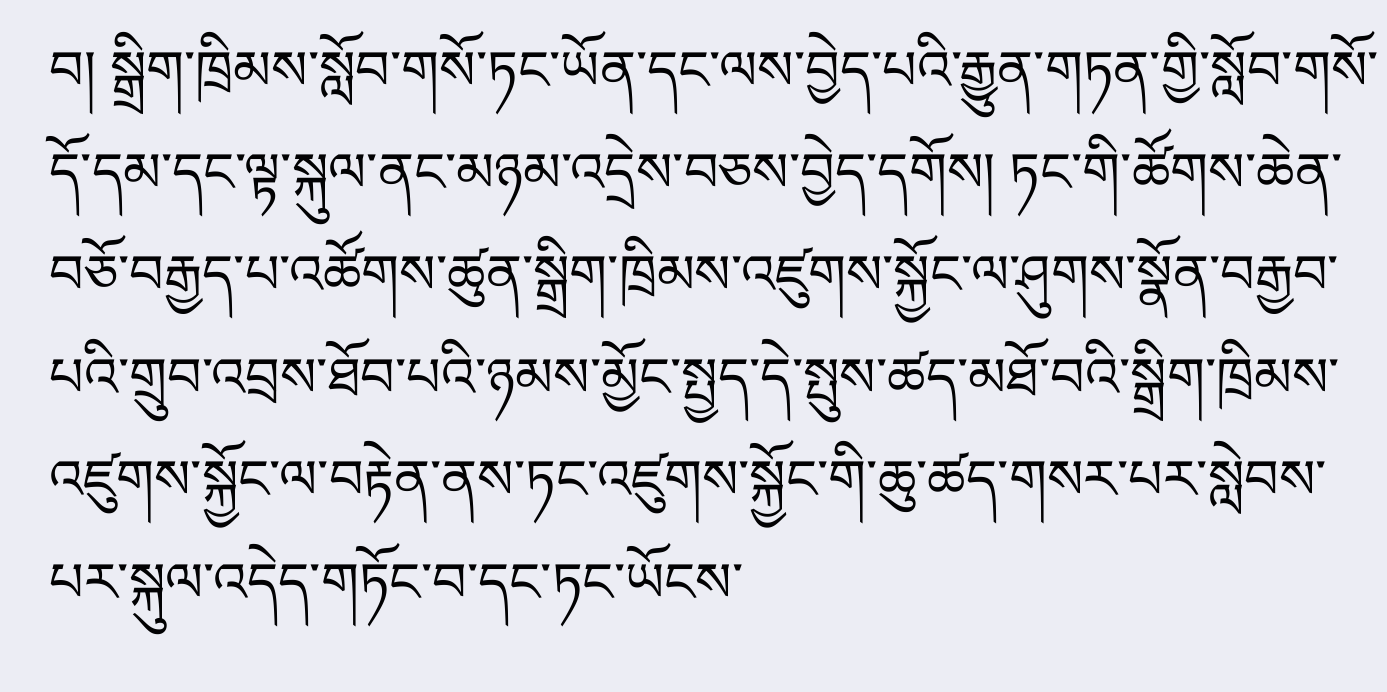བ། སྒྲིག་ཁྲིམས་སློབ་གསོ་ཏང་ཡོན་དང་ལས་བྱེད་པའི་རྒྱུན་གཏན་གྱི་སློབ་གསོ་དོ་དམ་དང་ལྟ་སྐུལ་ནང་མཉམ་འདྲེས་བཅས་བྱེད་དགོས། ཏང་གི་ཚོགས་ཆེན་བཅོ་བརྒྱད་པ་འཚོགས་ཚུན་སྒྲིག་ཁྲིམས་འཛུགས་སྐྱོང་ལ་ཤུགས་སྣོན་བརྒྱབ་པའི་གྲུབ་འབྲས་ཐོབ་པའི་ཉམས་མྱོང་སྤྱད་དེ་སྤུས་ཚད་མཐོ་བའི་སྒྲིག་ཁྲིམས་འཛུགས་སྐྱོང་ལ་བརྟེན་ནས་ཏང་འཛུགས་སྐྱོང་གི་ཆུ་ཚད་གསར་པར་སླེབས་པར་སྐུལ་འདེད་གཏོང་བ་དང་ཏང་ཡོངས་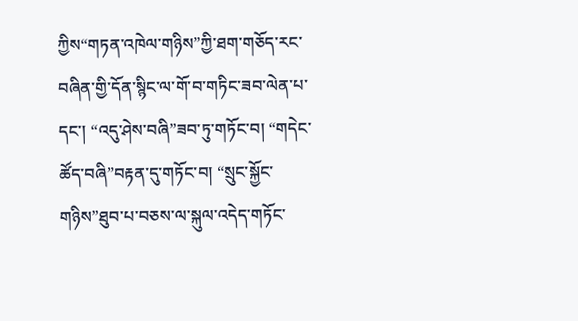ཀྱིས“གཏན་འཁེལ་གཉིས”ཀྱི་ཐག་གཅོད་རང་བཞིན་གྱི་དོན་སྙིང་ལ་གོ་བ་གཏིང་ཟབ་ལེན་པ་དང་། “འདུ་ཤེས་བཞི”ཟབ་ཏུ་གཏོང་བ། “གདེང་ཚོད་བཞི”བརྟན་དུ་གཏོང་བ། “སྲུང་སྐྱོང་གཉིས”ཐུབ་པ་བཅས་ལ་སྐུལ་འདེད་གཏོང་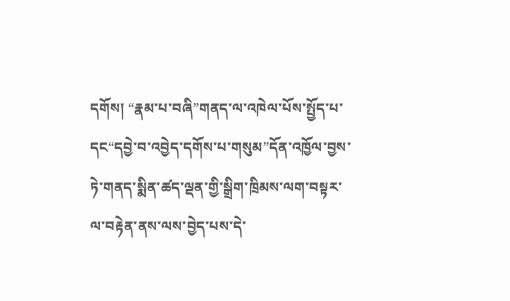དགོས། “རྣམ་པ་བཞི”གནད་ལ་འཁེལ་པོས་སྤྱོད་པ་དང“དབྱེ་བ་འབྱེད་དགོས་པ་གསུམ”དོན་འཁྱོལ་བྱས་ཏེ་གནད་སྨིན་ཚད་ལྡན་གྱི་སྒྲིག་ཁྲིམས་ལག་བསྟར་ལ་བརྟེན་ནས་ལས་བྱེད་པས་དེ་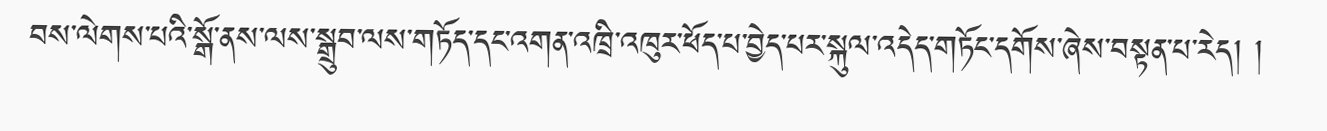བས་ལེགས་པའི་སྒོ་ནས་ལས་སྒྲུབ་ལས་གཏོད་དང་འགན་འཁྲི་འཁུར་ཕོད་པ་བྱེད་པར་སྐུལ་འདེད་གཏོང་དགོས་ཞེས་བསྟན་པ་རེད། །